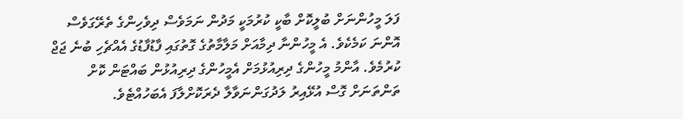ފަލަ މީހުންނަށް ބުލީކޮށް ބާކީ ކުރުމަކީ މަދުން ނަމަވެސް ދިވެހިންގެ ތެރޭގަވެސް އޮންނަ ކަމެކެވެ. އެ މީހުންނާ ދިމާއަށް މަލާމާތުގެ ގޮތުގައި ފާޑުފާޑުގެ އެއްޗެހި ބުނެ ޖަޖް ކުރުމެވެ. އާންމު މީހުންގެ ދިރިއުޅުމަށް އެމީހުންގެ ދިރިއުޅުން ބައްޓަން ކޮށް ތަންތަނަށް ގޮސް އުޅޭއިރު ލަދުގަންނަވާލާ ދެރަކޮށްލާފަ އެބަހުއްޓެވެ.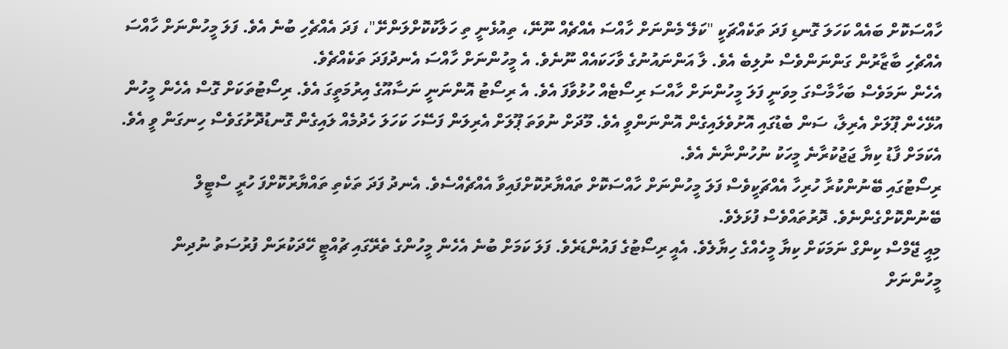ހާއްސަކޮށް ބައެއް ކަހަލަ ގޮނޑި ފަދަ ތަކެއްޗަކީ "ކަލޭ މެންނަށް ހާއްސަ އެއްޗެއް ނޫނޭ، ތިއުޅެނީ ތި ހަލާކުކޮށްލަންށޭ"، ފަދަ އެއްޗެހި ބުނެ އެވެ. ފަލަ މީހުންނަށް ހާއްސަ އެއްޗެހި ބާޒާރުން ގަންނަންވެސް ނުލިބެ އެވެ. ލާ އަންނައުނުގެ ވާހަކައެއް ނޫނެވެ. އެ މީހުންނަށް ހާއްސަ އެނދުފަދަ ތަކެއްޗެވެ.
އެހެން ނަމަވެސް ބަހާމާސްގަ މިވަނީ ފަލަ މީހުންނަށް ހާއްސަ ރިސޯޓެއް ހުޅުވާފަ އެވެ. އެ ރިސޯޓު އޮންނަނީ ނަސާއޫގެ އިރުމަތީގަ އެވެ. ރިސޯޓުތަކަށް ގޮސް އެހެން މީހުން އުޅޭހެން ޕޫލަށް އެރިލާ، ސަން ބެޑުގައި އޮށުވެލައިގެން އޮންނަންވީ އެވެ. މޫދަށް ނުވަތަ ޕޫލަށް އެރިލަން ފަސޭހަ ކަހަލަ ހެދުމެއް ލައިގެން ގޮނޑުދޮށުގަވެސް ހިނގަން ވީ އެވެ. އެކަމަށް ފާޑު ކިޔާ ޖަޖުކުރާނެ މީހަކު ނުހުންނާނެ އެވެ.
ރިސޯޓުގައި ބޭނުންކުރާ ހުރިހާ އެއްޗަކީވެސް ފަލަ މީހުންނަށް ހާއްސަކޮށް ތައްޔާރުކޮށްފައިވާ އެއްޗެއްސެވެ. އެނދު ފަދަ ތަކެތި ތައްޔާރުކޮށްފަ ހުރީ ސްޓީލް ބޭނުންކޮށްގެންނެވެ. ދޮރުތައްވެސް ފުޅަލެވެ.
މިއީ ޖޭމްސް ކިންގް ނަމަކަށް ކިޔާ މީހެއްގެ ހިޔާލެވެ. އެއީ ރިސޯޓުގެ ފައުންޑަރެވެ. ފަލަ ކަމަށް ބުނެ އެހެން މީހުންގެ ތެރޭގައި ޗުއްޓީ ހޭދަކުރަން ފުރުސަތު ނުދިން މީހުންނަށް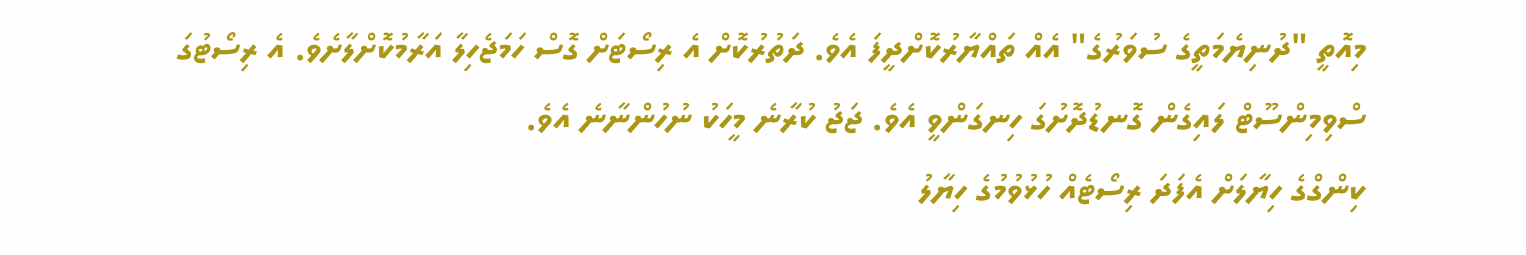މިއޮތީ "ދުނިޔެމަތީގެ ސުވަރުގެ" އެއް ތައްޔާރުކޮށްދީފަ އެވެ. ދަތުރުކޮށް އެ ރިސޯޓަށް ގޮސް ހަމަޖެހިލާ އަރާމުކޮށްލާށެވެ. އެ ރިސޯޓުގަ ސްވިމިންސޫޓް ލައިގެން ގޮނޑުދޮށުގަ ހިނގަންވީ އެވެ. ޖަޖު ކުރާނެ މީހަކު ނުހުންނާނެ އެވެ.
ކިންގްގެ ހިޔާލަށް އެފަދަ ރިސޯޓެއް ހުޅުވުމުގެ ހިޔާލު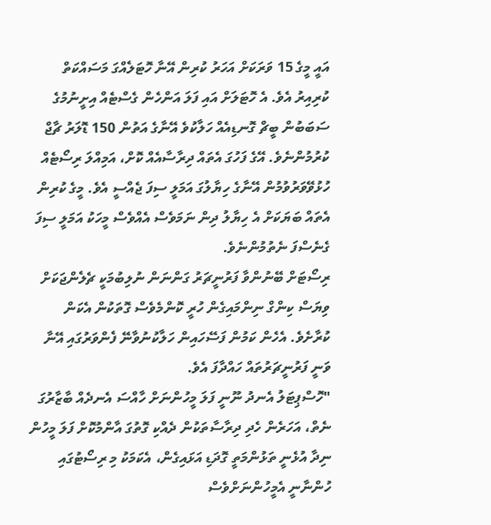އައީ މީގެ 15 ވަރަކަށް އަހަރު ކުރިން އޭނާ ހޮޓަލެއްގަ މަސައްކަތް ކުރިއިރު އެވެ. އެ ހޮޓަލަށް އައި ފަލަ އަންހެން ގެސްޓެއް އިށީނުމުގެ ސަބަބުން ބީޗް ގޮނޑިއެއް ހަލާކުވެ އޭނާގެ އަތުން 150 ޑޮލަރު ޗާޖް ކުރުމުންނެވެ. އޭގެ ފަހުގަ އެތައް ދިރާސާއެއް ކޮށް، އަމިއްލަ ރިސޯޓެއް ހުޅުވޭވަރުވުމުން އޭނާގެ ހިޔާލުގަ އަމަލީ ސިފަ ޖެއްސީ އެވެ. މީގެ ކުރިން އެތައް ބަޔަކަށް އެ ހިޔާލު ދިން ނަމަވެސް އެއްވެސް މީހަކު އަމަލީ ސިފަ ގެނެސްފަ ނެތުމުންނެވެ.
ރިސޯޓަށް ބޭނުންވާ ފަރުނީޗަރު ގަންނަން ނުލިބުމަކީ ޗެލެންޖަކަށް ވިޔަސް ކިންގް ނިންމައިގެން ހުރީ ކޮންމެވެސް ގޮތަކުން އެކަން ކުރާށެވެ. އެހެން ކަމުން ފަސޭހައިން ހަލާކުނުވާނޭ ފެންވަރުގައި އޭނާ ވަނީ ފަރުނީޗަރުތައް ހައްދާފަ އެވެ.
"ހޮސްޕިޓަލު އެނދު ނޫނީ ފަލަ މީހުންނަށް ހާއްސަ އެނދެއް ބާޒާރުގަ ނެތް، އަހަރެން ހެދި ދިރާސާތަކުން ދެއްކި ގޮތުގަ އާންމުކޮށް ފަލަ މީހުން ނިދާ އުޅެނީ ތަޅުންމަތީ ގޮދަޑި އަޅައިގެން، އެކަމަކު މި ރިސޯޓުގައި ހުންނާނީ އެމީހުންނަށްވެސް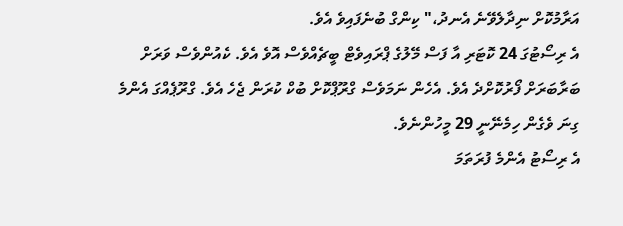އަރާމުކޮށް ނިދާލެވޭނެ އެނދު،" ކިންގް ބުނެފައިވެ އެވެ.
އެ ރިސޯޓުގަ 24 ކޮޓަރި އާ ފަސް މޭލުގެ ޕްރައިވެޓް ބީޗެއްވެސް އޮވެ އެވެ. ކެއުންވެސް ވަރަށް ބަރާބަރަށް ފޯރުކޮށްދެ އެވެ. އެހެން ނަމަވެސް ގްރޫޕްކޮށް ބުކް ކުރަން ޖެހެ އެވެ. ގްރޫޕެއްގަ އެންމެ ގިނަ ވެގެން ހިމެނޭނީ 29 މީހުންނެވެ.
އެ ރިސޯޓު އެންމެ ފުރަތަމަ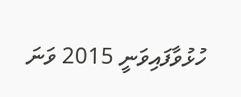ހުޅުވާފައިވަނީ 2015 ވަނަ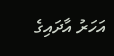އަހަރު އާދައިގެ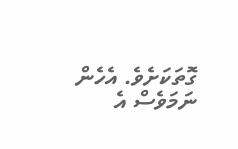ގޮތަކަށެވެ. އެހެން ނަމަވެސް އެ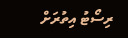ރިސޯޓު އިތުރަށް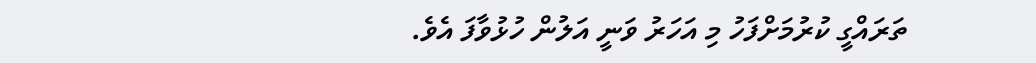ތަރައްގީ ކުރުމަށްފަހު މި އަހަރު ވަނީ އަލުން ހުޅުވާފަ އެވެ.